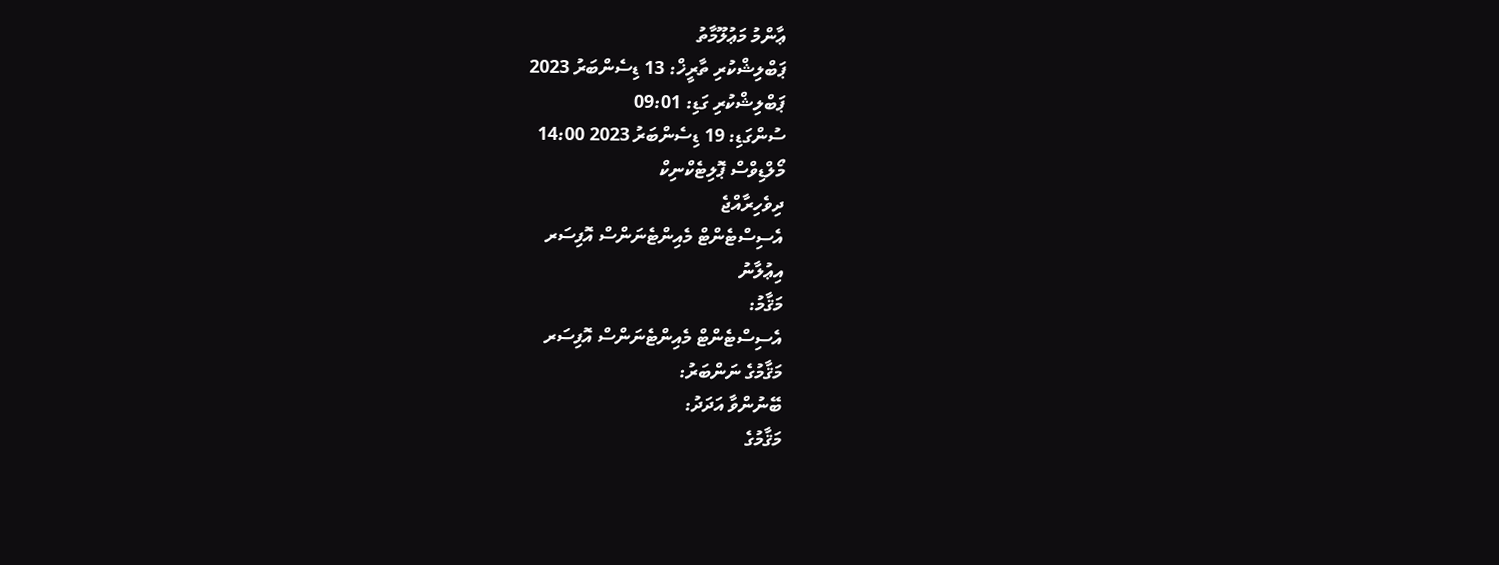ޢާންމު މަޢުލޫމާތު
ޕަބްލިޝްކުރި ތާރީޚް: 13 ޑިސެންބަރު 2023
ޕަބްލިޝްކުރި ގަޑި: 09:01
ސުންގަޑި: 19 ޑިސެންބަރު 2023 14:00
މޯލްޑިވްސް ޕޮލިޓެކްނިކް
ދިވެހިރާއްޖެ
އެސިސްޓެންޓް މެއިންޓެނަންސް އޮފިސަރ
އިޢުލާނު
މަޤާމު:
އެސިސްޓެންޓް މެއިންޓެނަންސް އޮފިސަރ
މަޤާމުގެ ނަންބަރު:
ބޭނުންވާ އަދަދު:
މަޤާމުގެ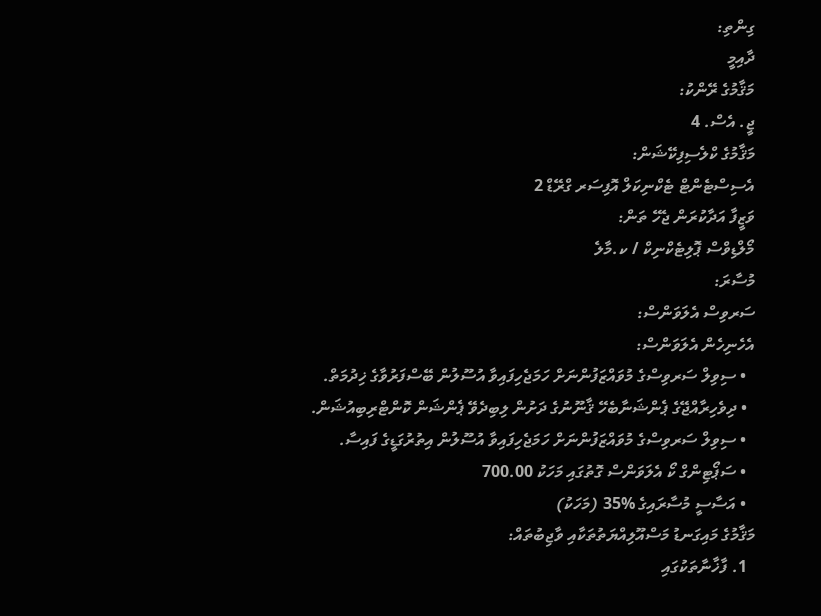ގިންތި:
ދާއިމީ
މަޤާމުގެ ރޭންކު:
ޖީ. އެސް. 4
މަޤާމުގެ ކްލެސިފިކޭޝަން:
އެސިސްޓެންޓް ޓެކްނިކަލް އޮފިސަރ ގްރޭޑް 2
ވަޒީފާ އަދާކުރަން ޖެހޭ ތަން:
މޯލްޑިވްސް ޕޮލިޓެކްނިކް / ކ.މާލެ
މުސާރަ:
ސަރވިސް އެލަވަންސް:
އެހެނިހެން އެލަވަންސް:
  • ސިވިލް ސަރވިސްގެ މުވައްޒަފުންނަށް ހަމަޖެހިފައިވާ އުސޫލުން ބޭސްފަރުވާގެ ޚިދުމަތް.
  • ދިވެހިރާއްޖޭގެ ޕެންޝަނާބެހޭ ޤާނޫނުގެ ދަށުން ލިބިދެވޭ ޕެންޝަން ކޮންޓްރިބިއުޝަން.
  • ސިވިލް ސަރވިސްގެ މުވައްޒަފުންނަށް ހަމަޖެހިފައިވާ އުސޫލުން އިތުރުގަޑީގެ ފައިސާ.
  • ސަޕޯޓިންގް ކޯ އެލަވަންސް ގޮތުގައި މަހަކު 700.00
  • އަސާސީ މުސާރައިގެ %35 (މަހަކު)
މަޤާމުގެ މައިގަނޑު މަސްއޫލިއްޔަތުތަކާއި ވާޖިބުތައް:
  1. ފާޚާނާތަކުގައި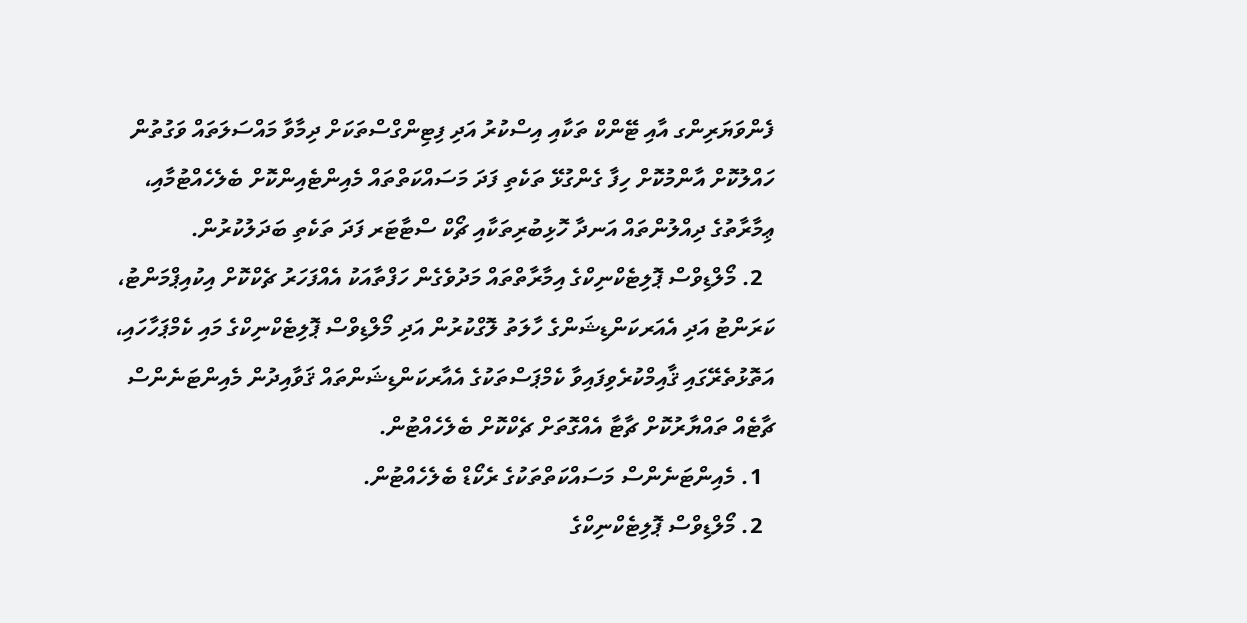ފެންވަޔަރިންގ އާއި ޓޭންކް ތަކާއި އިސްކުރު އަދި ފިޓިންގްސްތަކަށް ދިމާވާ މައްސަލަތައް ވަގުތުން ހައްލުކޮށް އާންމުކޮށް ހިފާ ގެންގުޅޭ ތަކެތި ފަދަ މަސައްކަތްތައް މެއިންޓެއިންކޮށް ބެލެހެއްޓުމާއި، ޢިމާރާތުގެ ދިއްލުންތައް އަނދާ ހޮޅިބުރިތަކާއި ޗޯކް ސްޓާޓަރ ފަދަ ތަކެތި ބަދަލުކުރުން.
  2. މޯލްޑިވްސް ޕޮލިޓެކްނިކްގެ އިމާރާތްތައް މަދުވެގެން ހަފްތާއަކު އެއްފަހަރު ޗެކްކޮށް އިކުއިޕްމަންޓު، ކަރަންޓު އަދި އެއަރކަންޑިޝަންގެ ހާލަތު ލޮގްކުރުން އަދި މޯލްޑިވްސް ޕޮލިޓެކްނިކްގެ މައި ކެމްޕަހާހައި، އަތޮޅުތެރޭގައި ޤާއިމްކުރެވިފައިވާ ކެމްޕަސްތަކުގެ އެއާރކަންޑިޝަންތައް ޤަވާއިދުން މެއިންޓަނެންސް ޗާޓެއް ތައްޔާރުކޮށް ޗާޓާ އެއްގޮތަށް ޗެކްކޮށް ބެލެހެއްޓުން.
  1. މެއިންޓަނެންސް މަސައްކަތްތަކުގެ ރެކޯޑް ބެލެހެއްޓުން.
  2. މޯލްޑިވްސް ޕޮލިޓެކްނިކްގެ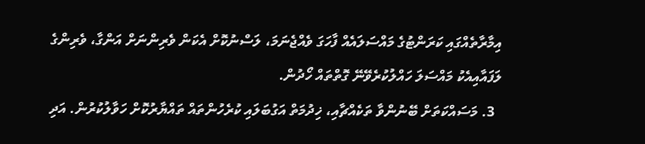އިމާރާތެއްގައި ކަރަންޓުގެ މައްސަލައެއް ފާހަގަ ވެއްޖެނަމަ، ލަސްނުކޮށް އެކަން ވެރިންނަށް އަންގާ، ވެރިންގެ ލަފައާއިއެކު މައްސަލަ ހައްލުކުރެވޭނޭ ގޮތްތައް ހޯދުން.
  3. މަސައްކަތަށް ބޭނުންވާ ތަކެއްޗާއި، ޚިދުމަތް އަގުބަލައި ކުރެހުންތައް ތައްޔާރުކޮށް ހަވާލުކުރުން. އަދި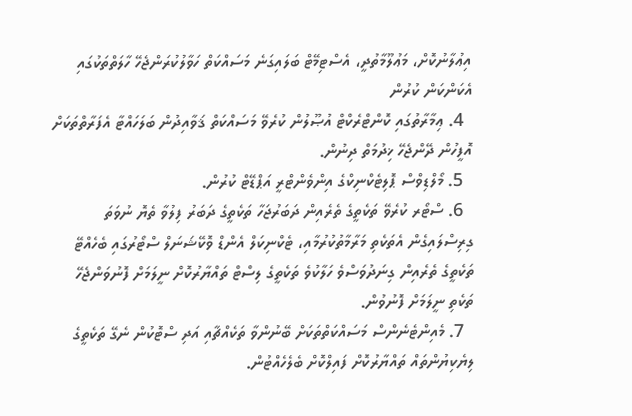އިޢުލާނުކޮށް، މަޢުލޫމާތުދީ، އެސްޓިމޭޓް ބަލައިގަނެ މަސައްކަތް ހަވާލުކުރަންޖެހޭ ހާލަތްތަކުގައި އެކަންކަން ކުރުން
  4. ޢިމާރާތުގައި ކޮންޓްރެކްޓް އުޞޫލުން ކުރެވޭ މަސައްކަތް ޤަވާއިދުން ބަލަހައްޓާ އެފަރާތްތަކަށް އޮފީހުން ދޭންޖެހޭ ޚިދުމަތް ދިނުން.
  5. މޯލްޑިވްސް ޕޮލިޓެކްނިކްގެ އިންވެންޓްރީ އަޕްޑޭޓް ކުރުން.
  6. ސްޓޯރ ކުރެވޭ ތަކެތީގެ ތެރެއިން ދަބަރުޖަހާ ތަކެތީގެ ދަބަރު ފިލުވާ ތެޔޮ ނުވަތަ ގިރިސްލައިގެން އެތަކެތި މަރާމާތުކުރުމާއި، ޓެކްނިކަލް އެންޑް ވޮކޭޝަނަލް ސްޓޯރުގައި ބެހެއްޓޭ ތަކެތީގެ ތެރެއިން ގިނަދުވަސްވެ ހަލާކުވެ ތަކެތީގެ ލިސްޓް ތައްޔާރުކޮށް ނީލަމަށް ފޮނުވަންޖެހޭ ތަކެތި ނީލަމަށް ފޮނުވުން.
  7. މެއިންޓެނެންސް މަސައްކަތްތަކަށް ބޭނުންވާ ތަކެއްޗާއި އަދި ސްޓޮކުން ނެގޭ ތަކެތީގެ ލިޔެކިޔުންތައް ތައްޔާރުކޮށް ފައިލްކޮށް ބެލެހެއްޓުން.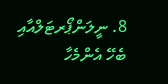8. ނީލަންޕޯރޓަލްއާއި ބެހޭ އެންމެހާ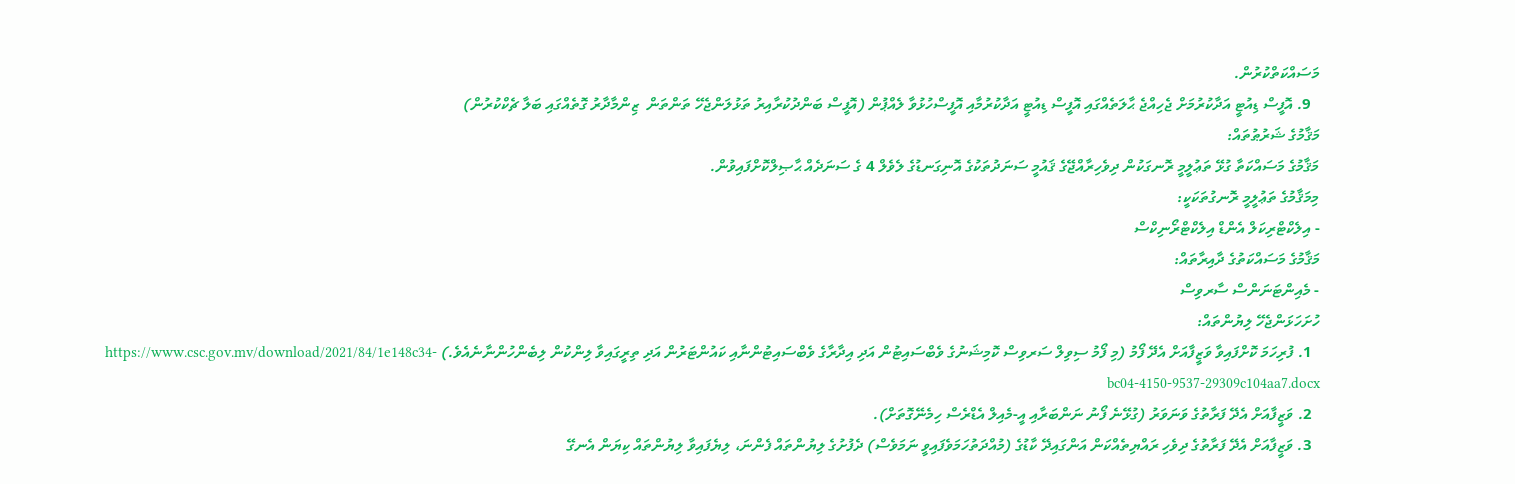މަސައްކަތްކުރުން.
  9. އޮފީސް ޑިއުޓީ އަދާކުރުމަށް ޖެހިއްޖެ ޙާލަތެއްގައި އޮފީސް ޑިއުޓީ އަދާކުރުމާއި އޮފީސްހުޅުވާ ލެއްޕުން (އޮފީސް ބަންދުކުރާއިރު ތަޅުލަންޖެހޭ ތަންތަން  ޒިންމާދާރު ގޮތެއްގައި ބަލާ ޗެކްކުރުން)
މަޤާމުގެ ޝަރުޠުތައް:
މަޤާމުގެ މަސައްކަތާ ގުޅޭ ތަޢުލީމީ ރޮނގަކުން ދިވެހިރާއްޖޭގެ ޤައުމީ ސަނަދުތަކުގެ އޮނިގަނޑުގެ ލެވެލް 4 ގެ ސަނަދެއް ޙާޞިލްކޮށްފައިވުން.
މިމަޤާމުގެ ތަޢުލީމީ ރޮނގުތަކަކީ:
- އިލެކްޓްރިކަލް އެންޑް އިލެކްޓްރޯނިކްސް
މަޤާމުގެ މަސައްކަތުގެ ދާއިރާތައް:
- މެއިންޓަނަންސް ސާރވިސް
ހުށަހަޅަންޖެހޭ ލިޔުންތައް:
  1. ފުރިހަމަ ކޮށްފައިވާ ވަޒީފާއަށް އެދޭ ފޯމު (މި ފޯމު ސިވިލް ސަރވިސް ކޮމިޝަނުގެ ވެބްސައިޓުން އަދި އިދާރާގެ ވެބްސައިޓުންނާއި ކައުންޓަރުން އަދި ތިރީގައިވާ ލިންކުން ލިބެންހުންނާނެއެވެ.) https://www.csc.gov.mv/download/2021/84/1e148c34-bc04-4150-9537-29309c104aa7.docx
  2. ވަޒީފާއަށް އެދޭ ފަރާތުގެ ވަނަވަރު (ގުޅޭނެ ފޯނު ނަންބަރާއި އީ-މެއިލް އެޑްރެސް ހިމެނޭގޮތަށް).
  3. ވަޒީފާއަށް އެދޭ ފަރާތުގެ ދިވެހި ރައްޔިތެއްކަން އަންގައިދޭ ކާޑުގެ (މުއްދަތުހަމަވެފައިވީ ނަމަވެސް) ދެފުށުގެ ލިޔުންތައް ފެންނަ، ލިޔެފައިވާ ލިޔުންތައް ކިޔަން އެނގޭ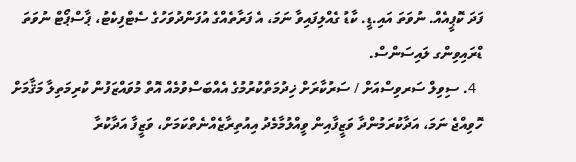ފަދަ ކޮޕީއެއް. ނުވަތަ އައި.ޑީ. ކާޑު ގެއްލިފައިވާ ނަމަ، އެ ފަރާތެއްގެ އުފަންދުވަހުގެ ސެޓްފިކެޓު، ޕާސްޕޯޓް ނުވަތަ ޑްރައިވިންގ ލައިސަންސް.
  4. ސިވިލް ސަރވިސްއަށް / ސަރުކާރަށް ޚިދުމަތްކުރުމުގެ އެއްބަސްވުމެއް އޮތް މުވައްޒަފުން ކުރިމަތިލާ މަޤާމަށް ހޮވިއްޖެ ނަމަ، އަދާކުރަމުންދާ ވަޒީފާއިން ވީއްލުމާމެދު އިއުތިރާޒެއްނެތްކަމަށް، ވަޒީފާ އަދާކުރާ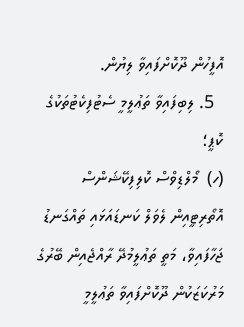އޮފީހުން ދޫކޮށްފައިވާ ލިޔުން.
  5. ލިބިފައިވާ ތަޢުލީމީ ސެޓުފިކެޓުތަކުގެ ކޮޕީ؛
(ހ)  މޯލްޑިވްސް ކޮލިފިކޭޝަންސް އޮތޯރިޓީއިން ލެވަލް ކަނޑައަޅައި ތައްގަނޑު ޖަހާފައިވާ، މަތީ ތަޢުލީމުދޭ ރާއްޖެއިން ބޭރުގެ މަރުކަޒަކުން ދޫކޮށްފައިވާ ތަޢުލީމީ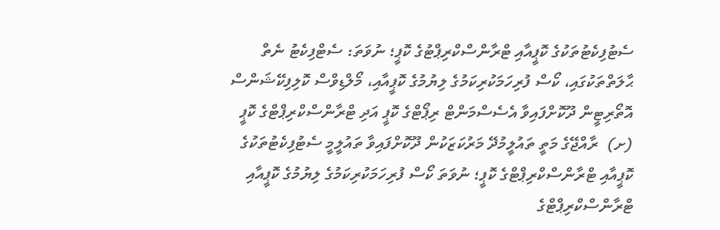ސެޓުފިކެޓުތަކުގެ ކޮޕީއާއި ޓްރާންސްކްރިޕްޓުގެ ކޮޕީ؛ ނުވަތަ: ސެޓްފިކެޓު ނެތް ޙާލަތްތަކުގައި، ކޯސް ފުރިހަމަކުރިކަމުގެ ލިޔުމުގެ ކޮޕީއާއި، މޯލްޑިވްސް ކޮލިފިކޭޝަންސް އޮތޯރިޓީން ދޫކޮށްފައިވާ އެސެސްމަންޓް ރިޕޯޓްގެ ކޮޕީ އަދި ޓްރާންސްކްރިޕްޓްގެ ކޮޕީ
(ށ)  ރާއްޖޭގެ މަތީ ތައުލީމުދޭ މަރުކަޒަކުން ދޫކޮށްފައިވާ ތައުލީމީ ސެޓުފިކެޓުތަކުގެ ކޮޕީއާއި ޓްރާންސްކްރިޕްޓްގެ ކޮޕީ؛ ނުވަތަ ކޯސް ފުރިހަމަކުރިކަމުގެ ލިޔުމުގެ ކޮޕީއާއި ޓްރާންސްކްރިޕްޓްގެ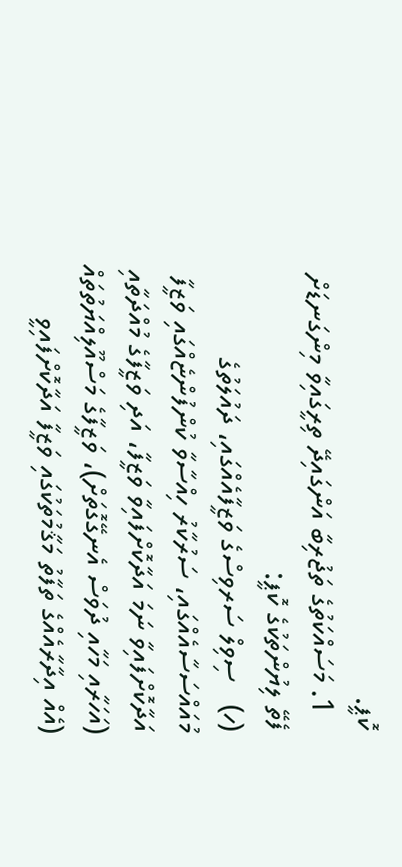ކޮޕީ.
  1. މަސައްކަތުގެ ތަޖުރިބާ އަންގައިދޭ ތިރީގައިވާ މިންގަނޑަށް ފެތޭ ލިޔުންތަކުގެ ކޮޕީ:
(ހ)   ސިވިލް ސަރވިސްގެ ވަޒީފާއެއްގައި، ދައުލަތުގެ މުއައްސަސާއެއްގައި، ސަރުކާރު ހިއްސާވާ ކުންފުންޏެއްގައި ވަޒީފާ އަދާކޮށްފައިވާ ނަމަ އަދާކޮށްފައިވާ ވަޒީފާ، އަދި ވަޒީފާގެ މުއްދަތާއި (އަހަރާއި މަހާއި ދުވަސް އެނގޭގޮތަށް)، ވަޒީފާގެ މަސްއޫލިއްޔަތުތައް (އެއް އިދާރާއެއްގެ ތަފާތު މަޤާމުތަކުގައި ވަޒީފާ އަދާކޮށްފައިވީ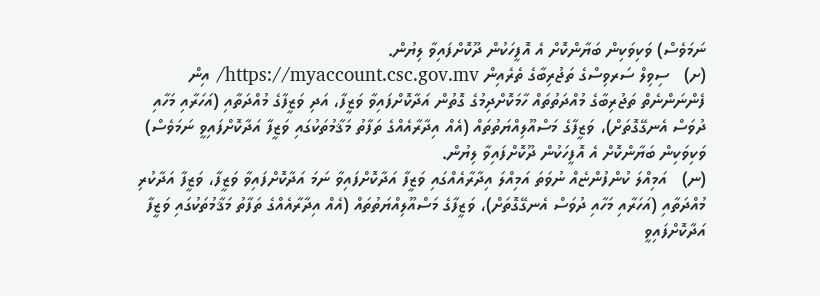ނަމަވެސް) ވަކިވަކިން ބަޔާންކޮށް އެ އޮފީހަކުން ދޫކޮށްފައިވާ ލިޔުން.
(ށ)   ސިވިލް ސަރވިސްގެ ތަޖުރިބާގެ ތެރެއިން https://myaccount.csc.gov.mv/ އިން ފެންނަންނެތް ތަޖުރިބާގެ މުއްދަތުތައް ހާމަކޮށްދިމުގެ ގޮތުން އަދާކޮށްފައިވާ ވަޒީފާ، އަދި ވަޒީފާގެ މުއްދަތާއި (އަހަރާއި މަހާއި ދުވަސް އެނގޭގޮތަށް)، ވަޒީފާގެ މަސްއޫލިއްޔަތުތައް (އެއް އިދާރާއެއްގެ ތަފާތު މަޤާމުތަކުގައި ވަޒީފާ އަދާކޮށްފައިވީ ނަމަވެސް) ވަކިވަކިން ބަޔާންކޮށް އެ އޮފީހަކުން ދޫކޮށްފައިވާ ލިޔުން.
(ނ)   އަމިއްލަ ކުންފުންޏެއް ނުވަތަ އަމިއްލަ އިދާރާއެއްގައި ވަޒީފާ އަދާކޮށްފައިވާ ނަމަ އަދާކޮށްފައިވާ ވަޒީފާ، ވަޒީފާ އަދާކުރި މުއްދަތާއި (އަހަރާއި މަހާއި ދުވަސް އެނގޭގޮތަށް)، ވަޒީފާގެ މަސްއޫލިއްޔަތުތައް (އެއް އިދާރާއެއްގެ ތަފާތު މަޤާމުތަކުގައި ވަޒީފާ އަދާކޮށްފައިވީ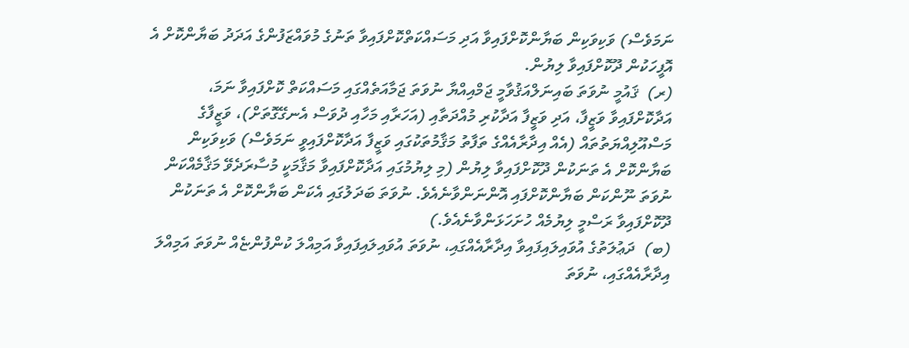ނަމަވެސް) ވަކިވަކިން ބަޔާންކޮށްފައިވާ އަދި މަސައްކަތްކޮށްފައިވާ ތަނުގެ މުވައްޒަފުންގެ އަދަދު ބަޔާންކޮށް އެ އޮފީހަކުން ދޫކޮށްފައިވާ ލިޔުން.
(ރ)  ޤައުމީ ނުވަތަ ބައިނަލްއަޤުވާމީ ޖަމްއިއްޔާ ނުވަތަ ޖަމާއަތެއްގައި މަސައްކަތް ކޮށްފައިވާ ނަމަ، އަދާކޮށްފައިވާ ވަޒީފާ، އަދި ވަޒީފާ އަދާކުރި މުއްދަތާއި (އަހަރާއި މަހާއި ދުވަސް އެނގޭގޮތަށް)، ވަޒީފާގެ މަސްއޫލިއްޔަތުތައް (އެއް އިދާރާއެއްގެ ތަފާތު މަޤާމުތަކުގައި ވަޒީފާ އަދާކޮށްފައިވީ ނަމަވެސް) ވަކިވަކިން ބަޔާންކޮށް އެ ތަނަކުން ދޫކޮށްފައިވާ ލިޔުން (މި ލިޔުމުގައި އަދާކޮށްފައިވާ މަޤާމަކީ މުސާރަދެވޭ މަޤާމެއްކަން ނުވަތަ ނޫންކަން ބަޔާންކޮށްފައި އޮންނަންވާނެއެވެ. ނުވަތަ ބަދަލުގައި އެކަން ބަޔާންކޮށް އެ ތަނަކުން ދޫކޮށްފައިވާ ރަސްމީ ލިޔުމެއް ހުށަހަޅަންވާނެއެވެ.)
(ބ)  ދަޢުލަތުގެ އުވައިލައިފައިވާ އިދާރާއެއްގައި، ނުވަތަ އުވައިލައިފައިވާ އަމިއްލަ ކުންފުންޏެއް ނުވަތަ އަމިއްލަ އިދާރާއެއްގައި، ނުވަތަ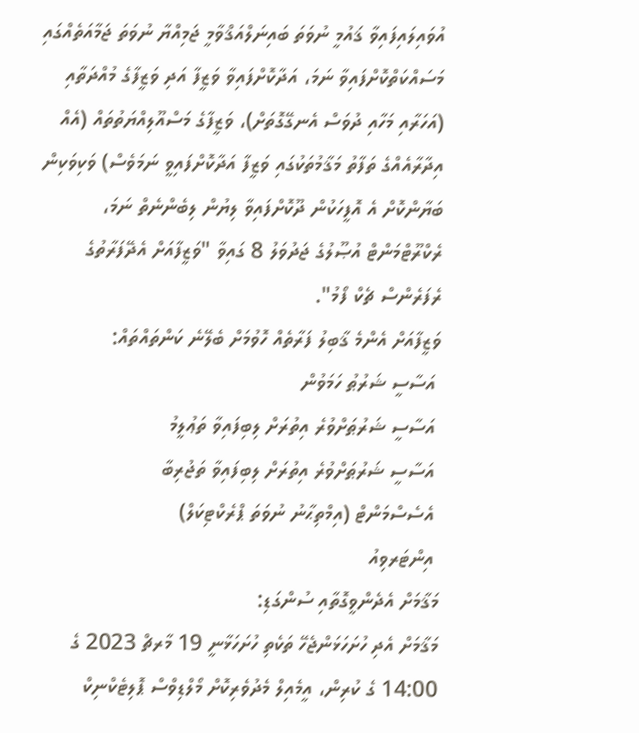އުވައިލައިފައިވާ ޤައުމީ ނުވަތަ ބައިނަލްއަޤްވާމީ ޖަމިއްޔާ ނުވަތަ ޖަމާއަތެއްގައި މަސައްކަތްކޮށްފައިވާ ނަމަ، އަދާކޮށްފައިވާ ވަޒީފާ އަދި ވަޒީފާގެ މުއްދަތާއި (އަހަރާއި މަހާއި ދުވަސް އެނގޭގޮތަށް)، ވަޒީފާގެ މަސްއޫލިއްޔަތުތައް (އެއް އިދާރާއެއްގެ ތަފާތު މަޤާމުތަކުގައި ވަޒީފާ އަދާކޮށްފައިވީ ނަމަވެސް) ވަކިވަކިން ބަޔާންކޮށް އެ އޮފީހަކުން ދޫކޮށްފައިވާ ލިޔުން ލިބެންނެތް ނަމަ، ރެކްރޫޓްމަންޓް އުޞޫލުގެ ޖަދުވަލު 8 ގައިވާ "ވަޒީފާއަށް އެދޭފަރާތުގެ ރެފަރެންސް ޗެކް ފޯމު".
ވަޒީފާއަށް އެންމެ ޤާބިލު ފަރާތެއް ހޮވުމަށް ބެލޭނެ ކަންތައްތައް:
 އަސާސީ ޝަރުޠު ހަމަވުން
 އަސާސީ ޝަރުޠަށްވުރެ އިތުރަށް ލިބިފައިވާ ތަޢުލީމު
 އަސާސީ ޝަރުޠަށްވުރެ އިތުރަށް ލިބިފައިވާ ތަޖުރިބާ
 އެސެސްމަންޓް (އިމްތިޙާނު ނުވަތަ ޕްރެކްޓިކަލް)
 އިންޓަރވިއު
މަޤާމަށް އެދެންވީގޮތާއި ސުންގަޑި:
މަޤާމަށް އެދި ހުށަހަޅަންޖެހޭ ތަކެތި ހުށަހަޅާނީ 19 މާރޗް 2023 ގެ 14:00 ގެ ކުރިން، އީމެއިލް މެދުވެރިކޮށް މޯލްޑިވްސް ޕޮލިޓެކްނިކް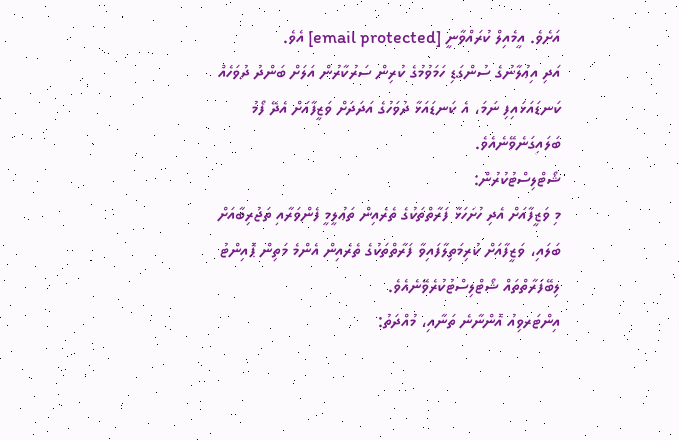އަށެވެ. އީމެއިލް ކުރައްވާނީ [email protected] އެވެ.
އަދި އިޢުލާނުގެ ސުންގަޑި ހަމަވުމުގެ ކުރިން ސަރުކާރުން އަލަށް ބަންދު ދުވަހެއް ކަނޑައަޅައިފި ނަމަ، އެ ކަނޑައަޅާ ދުވަހުގެ އަދަދަށް ވަޒީފާއަށް އެދޭ ފޯމު ބަލައިގަނެވޭނެއެވެ.
ޝޯޓްލިސްޓުކުރުން:
މި ވަޒީފާއަށް އެދި ހުށަހަޅާ ފަރާތްތަކުގެ ތެރެއިން ތަޢުލީމީ ފެންވަރާއި ތަޖުރިބާއަށް ބަލައި، ވަޒީފާއަށް ކުރިމަތިލާފައިވާ ފަރާތްތަކުގެ ތެރެއިން އެންމެ މަތިން ޕޮއިންޓު ލިބޭފަރާތްތައް ޝޯޓްލިސްޓުކުރެވޭނެއެވެ.
އިންޓަރވިއު އޮންނާނެ ތަނާއި، މުއްދަތު: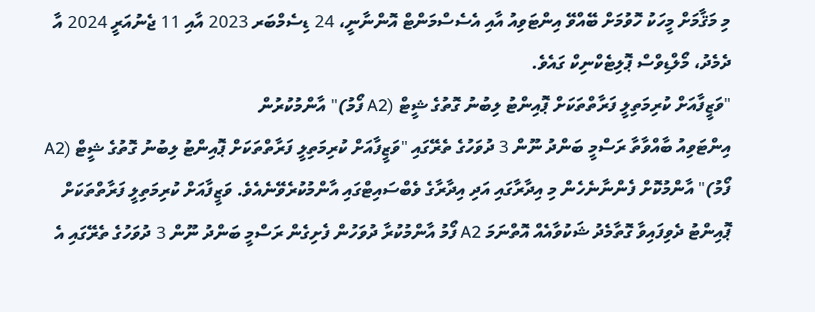މި މަޤާމަށް މީހަކު ހޮވުމަށް ބޭއްވޭ އިންޓަވިއު އާއި އެސެސްމަންޓް އޮންނާނީ، 24 ޑިސެމްބަރ 2023 އާއި 11 ޖެނުއަރީ 2024 އާ ދެމެދު، މޯލްޑިވްސް ޕޮލިޓެކްނިކް ގައެވެ.
"ވަޒީފާއަށް ކުރިމަތިލީ ފަރާތްތަކަށް ޕޮއިންޓު ލިބުނު ގޮތުގެ ޝީޓް (A2 ފޯމު)" އާންމުކުރުން
އިންޓަވިއު ބާއްވާތާ ރަސްމީ ބަންދު ނޫން 3 ދުވަހުގެ ތެރޭގައި "ވަޒީފާއަށް ކުރިމަތިލީ ފަރާތްތަކަށް ޕޮއިންޓު ލިބުނު ގޮތުގެ ޝީޓް (A2 ފޯމު)" އާންމުކޮށް ފެންނާނެހެން މި އިދާރާގައި އަދި އިދާރާގެ ވެބްސައިޓްގައި އާންމުކުރެވޭނެއެވެ. ވަޒީފާއަށް ކުރިމަތިލީ ފަރާތްތަކަށް ޕޮއިންޓު ދެވިފައިވާ ގޮތާމެދު ޝަކުވާއެއް އޮތްނަމަ A2 ފޯމު އާންމުކުރާ ދުވަހުން ފެށިގެން ރަސްމީ ބަންދު ނޫން 3 ދުވަހުގެ ތެރޭގައި އެ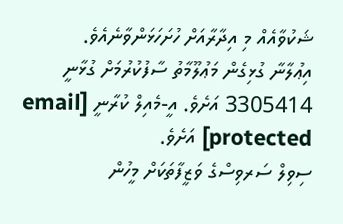ޝަކުވާއެއް މި އިދާރާއަށް ހުށަހަޅަންވާނެއެވެ.
އިޢުލާނާ ގުޅިގެން މަޢުލޫމާތު ސާފުކުރުމަށް ގުޅާނީ 3305414 އަށެވެ. އީ-މެއިލް ކުރާނީ [email protected] އަށެވެ.
ސިވިލް ސަރވިސްގެ ވަޒީފާތަކަށް މީހުން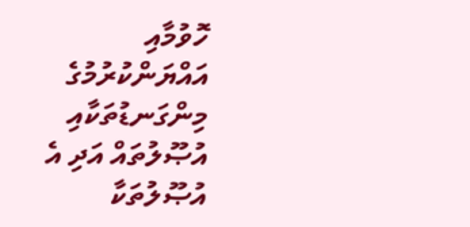ހޮވުމާއި އައްޔަންކުރުމުގެ މިންގަނޑުތަކާއި އުޞޫލުތައް އަދި އެ އުޞޫލުތަކާ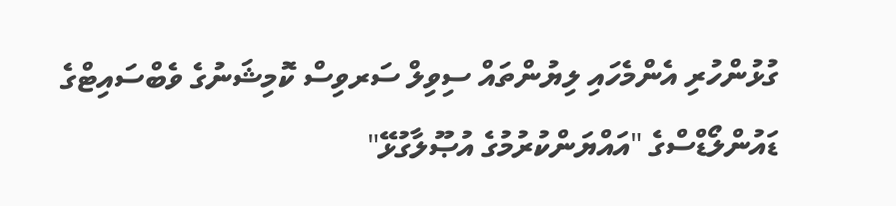ގުޅުންހުރި އެންމެހައި ލިޔުންތައް ސިވިލް ސަރވިސް ކޮމިޝަނުގެ ވެބްސައިޓްގެ ޑައުންލޯޑްސްގެ "އައްޔަންކުރުމުގެ އުޞޫލާގުޅޭ"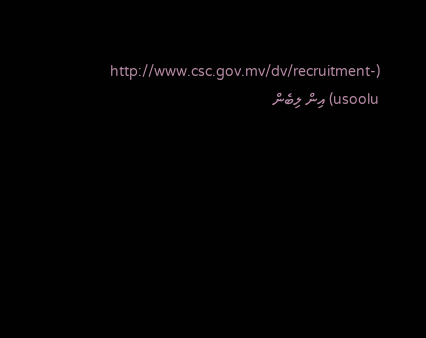(http://www.csc.gov.mv/dv/recruitment-usoolu) އިން ލިބެން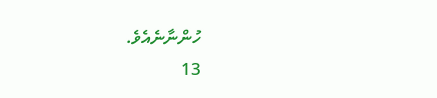ހުންނާނެއެވެ.
13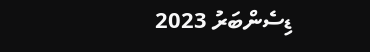ޑިސެންބަރު 2023